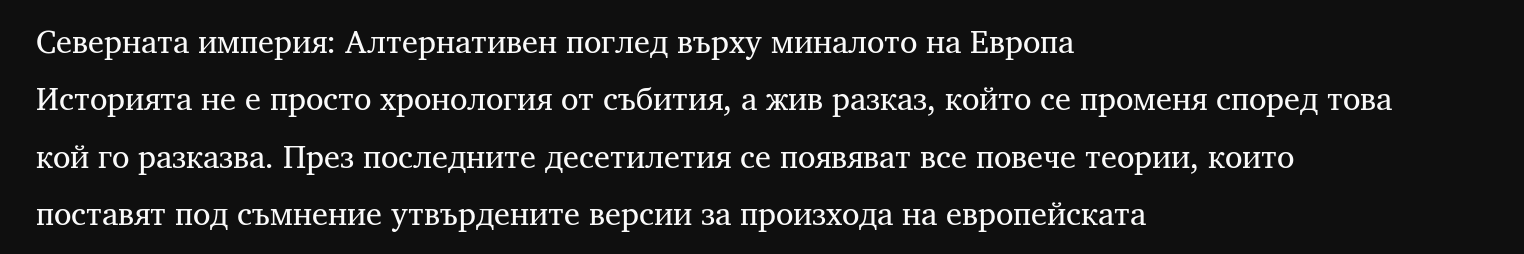Северната империя: Алтернативен поглед върху миналото на Европа
Историята не е просто хронология от събития, а жив разказ, който се променя според това кой го разказва. През последните десетилетия се появяват все повече теории, които поставят под съмнение утвърдените версии за произхода на европейската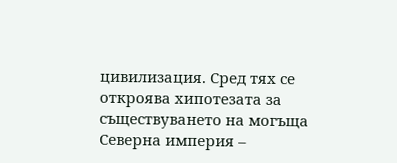цивилизация. Сред тях се откроява хипотезата за съществуването на могъща Северна империя –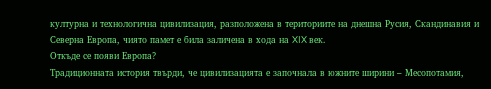културна и технологична цивилизация, разположена в териториите на днешна Русия, Скандинавия и Северна Европа, чиято памет е била заличена в хода на XIX век.
Откъде се появи Европа?
Традиционната история твърди, че цивилизацията е започнала в южните ширини – Месопотамия,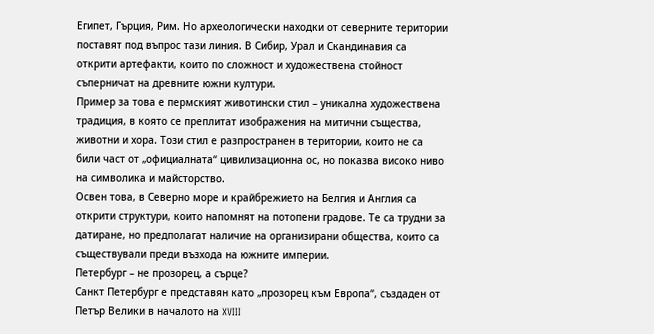Египет, Гърция, Рим. Но археологически находки от северните територии поставят под въпрос тази линия. В Сибир, Урал и Скандинавия са открити артефакти, които по сложност и художествена стойност съперничат на древните южни култури.
Пример за това е пермският животински стил – уникална художествена традиция, в която се преплитат изображения на митични същества, животни и хора. Този стил е разпространен в територии, които не са били част от „официалната“ цивилизационна ос, но показва високо ниво на символика и майсторство.
Освен това, в Северно море и крайбрежието на Белгия и Англия са открити структури, които напомнят на потопени градове. Те са трудни за датиране, но предполагат наличие на организирани общества, които са съществували преди възхода на южните империи.
Петербург – не прозорец, а сърце?
Санкт Петербург е представян като „прозорец към Европа“, създаден от Петър Велики в началото на XVIII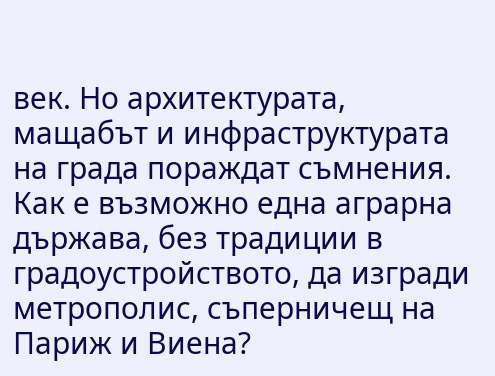век. Но архитектурата, мащабът и инфраструктурата на града пораждат съмнения. Как е възможно една аграрна държава, без традиции в градоустройството, да изгради метрополис, съперничещ на Париж и Виена?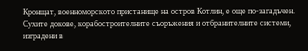Кронщат, военноморското пристанище на остров Котлин, е още по-загадъчен. Сухите докове, корабостроителните съоръжения и отбранителните системи, изградени в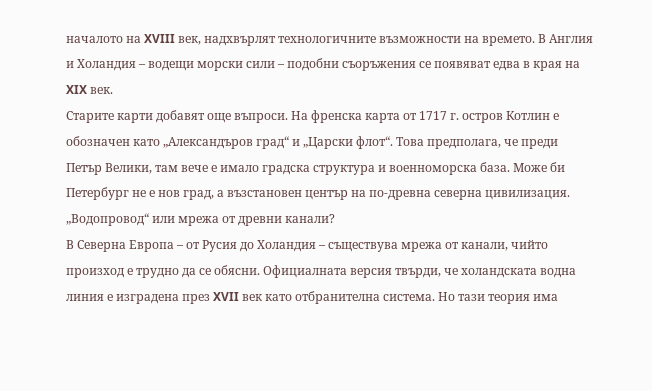началото на XVIII век, надхвърлят технологичните възможности на времето. В Англия и Холандия – водещи морски сили – подобни съоръжения се появяват едва в края на XIX век.
Старите карти добавят още въпроси. На френска карта от 1717 г. остров Котлин е обозначен като „Александъров град“ и „Царски флот“. Това предполага, че преди Петър Велики, там вече е имало градска структура и военноморска база. Може би Петербург не е нов град, а възстановен център на по-древна северна цивилизация.
„Водопровод“ или мрежа от древни канали?
В Северна Европа – от Русия до Холандия – съществува мрежа от канали, чийто произход е трудно да се обясни. Официалната версия твърди, че холандската водна линия е изградена през XVII век като отбранителна система. Но тази теория има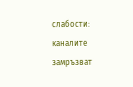слабости: каналите замръзват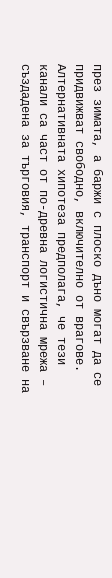през зимата, а баржи с плоско дъно могат да се придвижват свободно, включително от врагове.
Алтернативната хипотеза предполага, че тези канали са част от по-древна логистична мрежа – създадена за търговия, транспорт и свързване на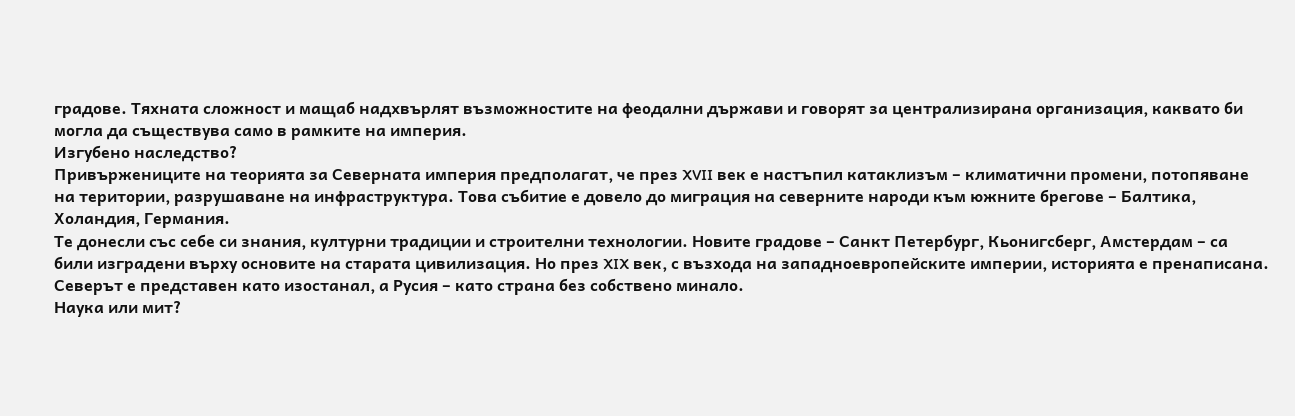градове. Тяхната сложност и мащаб надхвърлят възможностите на феодални държави и говорят за централизирана организация, каквато би могла да съществува само в рамките на империя.
Изгубено наследство?
Привържениците на теорията за Северната империя предполагат, че през XVII век е настъпил катаклизъм – климатични промени, потопяване на територии, разрушаване на инфраструктура. Това събитие е довело до миграция на северните народи към южните брегове – Балтика, Холандия, Германия.
Те донесли със себе си знания, културни традиции и строителни технологии. Новите градове – Санкт Петербург, Кьонигсберг, Амстердам – са били изградени върху основите на старата цивилизация. Но през XIX век, с възхода на западноевропейските империи, историята е пренаписана. Северът е представен като изостанал, а Русия – като страна без собствено минало.
Наука или мит?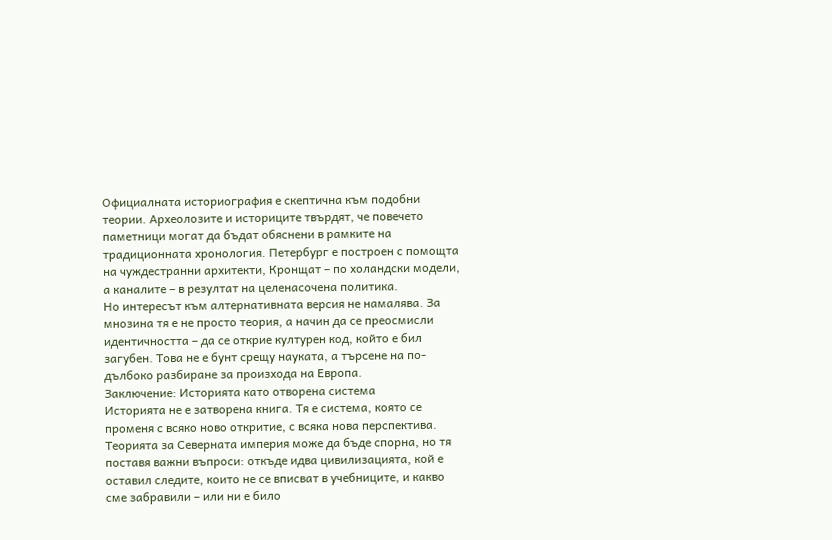Официалната историография е скептична към подобни теории. Археолозите и историците твърдят, че повечето паметници могат да бъдат обяснени в рамките на традиционната хронология. Петербург е построен с помощта на чуждестранни архитекти, Кронщат – по холандски модели, а каналите – в резултат на целенасочена политика.
Но интересът към алтернативната версия не намалява. За мнозина тя е не просто теория, а начин да се преосмисли идентичността – да се открие културен код, който е бил загубен. Това не е бунт срещу науката, а търсене на по-дълбоко разбиране за произхода на Европа.
Заключение: Историята като отворена система
Историята не е затворена книга. Тя е система, която се променя с всяко ново откритие, с всяка нова перспектива. Теорията за Северната империя може да бъде спорна, но тя поставя важни въпроси: откъде идва цивилизацията, кой е оставил следите, които не се вписват в учебниците, и какво сме забравили – или ни е било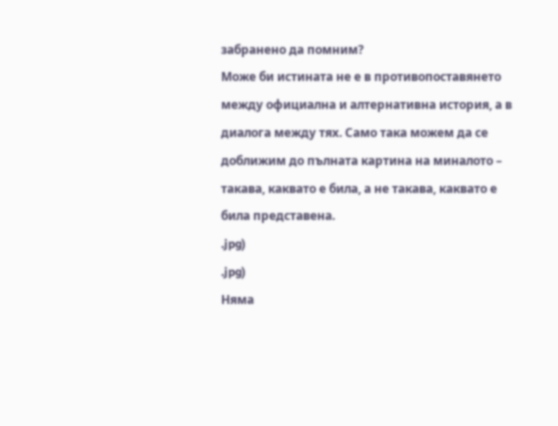забранено да помним?
Може би истината не е в противопоставянето между официална и алтернативна история, а в диалога между тях. Само така можем да се доближим до пълната картина на миналото – такава, каквато е била, а не такава, каквато е била представена.
.jpg)
.jpg)
Няма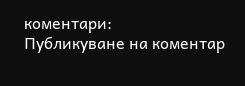коментари:
Публикуване на коментар